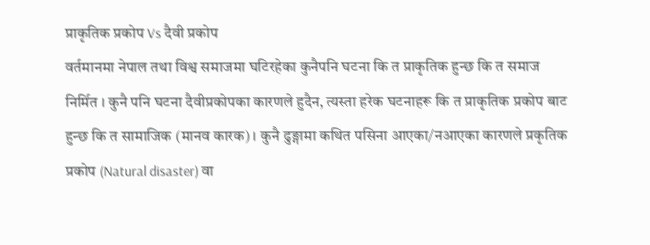प्राकृतिक प्रकोप Vs दैवी प्रकोप
वर्तमानमा नेपाल तथा विश्व समाजमा घटिरहेका कुनैपनि घटना कि त प्राकृतिक हुन्छ कि त समाज निर्मित । कुनै पनि घटना दैवीप्रकोपका कारणले हुदैन, त्यस्ता हरेक घटनाहरू कि त प्राकृतिक प्रकोप बाट हुन्छ कि त सामाजिक (मानव कारक) । कुनै ढुङ्गामा कथित पसिना आएका/नआएका कारणले प्रकृतिक प्रकोप (Natural disaster) वा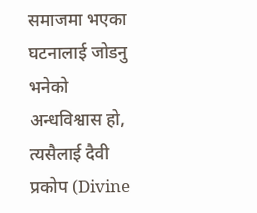समाजमा भएका घटनालाई जोडनु भनेको अन्धविश्वास हो, त्यसैलाई दैवी प्रकोप (Divine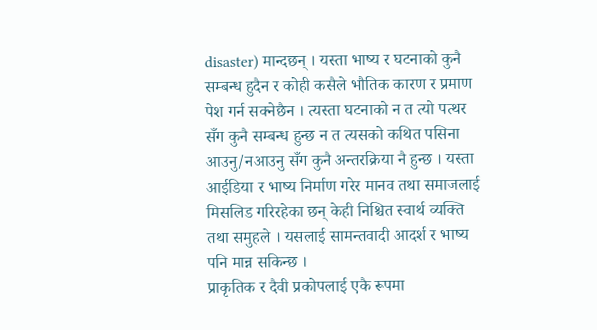disaster) मान्दछन् । यस्ता भाष्य र घटनाको कुनै सम्बन्ध हुदैन र कोही कसैले भौतिक कारण र प्रमाण पेश गर्न सक्नेछैन । त्यस्ता घटनाको न त त्यो पत्थर सँग कुनै सम्बन्ध हुन्छ न त त्यसको कथित पसिना आउनु/नआउनु सँग कुनै अन्तरक्रिया नै हुन्छ । यस्ता आईडिया र भाष्य निर्माण गरेर मानव तथा समाजलाई मिसलिड गरिरहेका छन् केही निश्चित स्वार्थ व्यक्ति तथा समुहले । यसलाई सामन्तवादी आदर्श र भाष्य पनि मान्न सकिन्छ ।
प्राकृतिक र दैवी प्रकोपलाई एकै रूपमा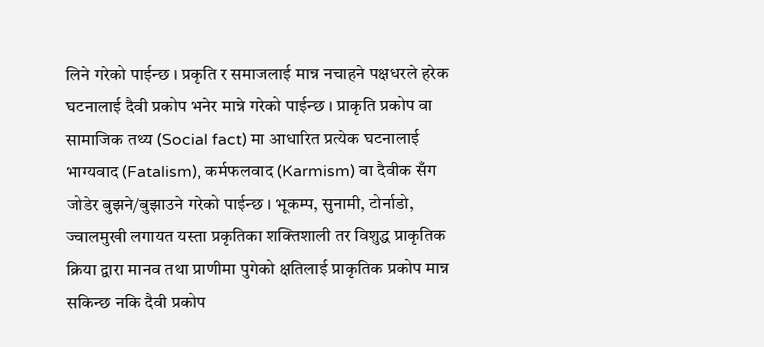लिने गरेको पाईन्छ । प्रकृति र समाजलाई मान्न नचाहने पक्षधरले हरेक घटनालाई दैवी प्रकोप भनेर मान्ने गरेको पाईन्छ । प्राकृति प्रकोप वा सामाजिक तथ्य (Social fact) मा आधारित प्रत्येक घटनालाई भाग्यवाद (Fatalism), कर्मफलवाद (Karmism) वा दैवीक सँग जोडेर बुझने/बुझाउने गरेको पाईन्छ । भूकम्प, सुनामी, टोर्नाडो, ज्वालमुखी लगायत यस्ता प्रकृतिका शक्तिशाली तर विशुद्ध प्राकृतिक क्रिया द्वारा मानव तथा प्राणीमा पुगेको क्षतिलाई प्राकृतिक प्रकोप मान्न सकिन्छ नकि दैवी प्रकोप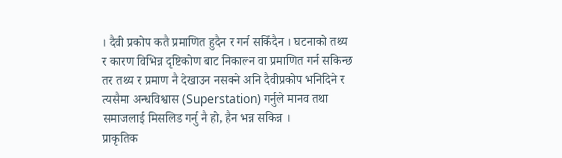। दैवी प्रकोप कतै प्रमाणित हुदैन र गर्न सकिँदैन । घटनाको तथ्य र कारण विभिन्न दृष्टिकोण बाट निकाल्न वा प्रमाणित गर्न सकिन्छ तर तथ्य र प्रमाण नै देखाउन नसक्ने अनि दैवीप्रकोप भनिदिने र त्यसैमा अन्धविश्वास (Superstation) गर्नुले मानव तथा समाजलाई मिसलिड गर्नु नै हो, हैन भन्न सकिन्न ।
प्राकृतिक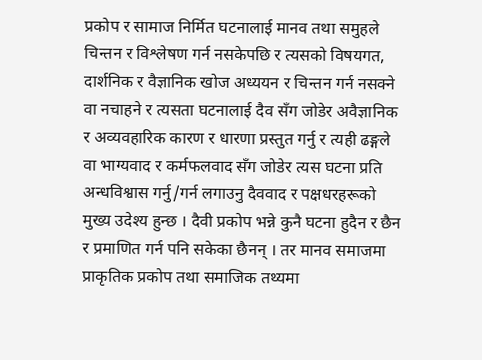प्रकोप र सामाज निर्मित घटनालाई मानव तथा समुहले चिन्तन र विश्लेषण गर्न नसकेपछि र त्यसको विषयगत, दार्शनिक र वैज्ञानिक खोज अध्ययन र चिन्तन गर्न नसक्ने वा नचाहने र त्यसता घटनालाई दैव सँग जोडेर अवैज्ञानिक र अव्यवहारिक कारण र धारणा प्रस्तुत गर्नु र त्यही ढङ्गले वा भाग्यवाद र कर्मफलवाद सँग जोडेर त्यस घटना प्रति अन्धविश्वास गर्नु/गर्न लगाउनु दैववाद र पक्षधरहरूको मुख्य उदेश्य हुन्छ । दैवी प्रकोप भन्ने कुनै घटना हुदैन र छैन र प्रमाणित गर्न पनि सकेका छैनन् । तर मानव समाजमा प्राकृतिक प्रकोप तथा समाजिक तथ्यमा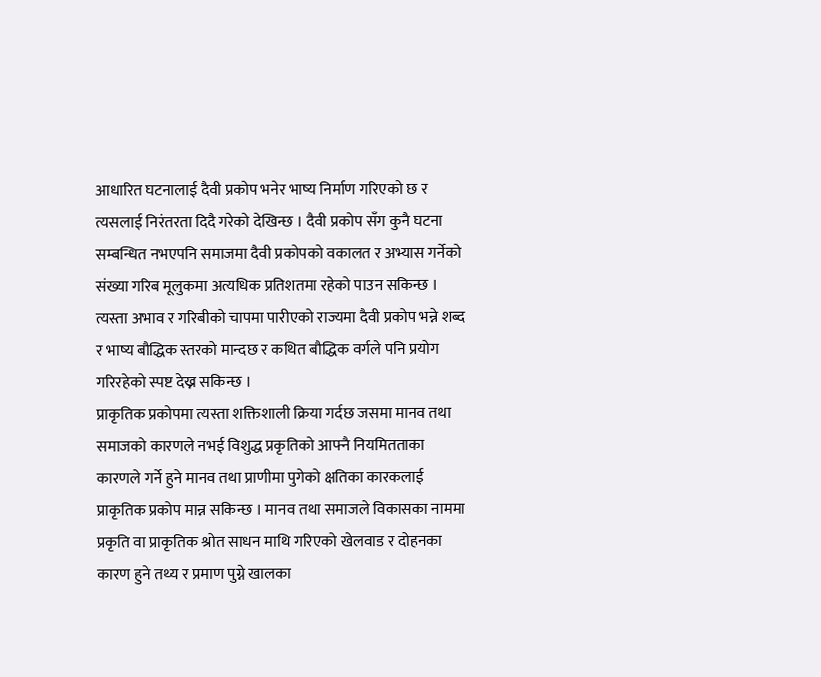आधारित घटनालाई दैवी प्रकोप भनेर भाष्य निर्माण गरिएको छ र त्यसलाई निरंतरता दिदै गरेको देखिन्छ । दैवी प्रकोप सँग कुनै घटना सम्बन्धित नभएपनि समाजमा दैवी प्रकोपको वकालत र अभ्यास गर्नेको संख्या गरिब मूलुकमा अत्यधिक प्रतिशतमा रहेको पाउन सकिन्छ । त्यस्ता अभाव र गरिबीको चापमा पारीएको राज्यमा दैवी प्रकोप भन्ने शब्द र भाष्य बौद्धिक स्तरको मान्दछ र कथित बौद्धिक वर्गले पनि प्रयोग गरिरहेको स्पष्ट देख्न सकिन्छ ।
प्राकृतिक प्रकोपमा त्यस्ता शक्तिशाली क्रिया गर्दछ जसमा मानव तथा समाजको कारणले नभई विशुद्ध प्रकृतिको आफ्नै नियमितताका कारणले गर्ने हुने मानव तथा प्राणीमा पुगेको क्षतिका कारकलाई प्राकृतिक प्रकोप मान्न सकिन्छ । मानव तथा समाजले विकासका नाममा प्रकृति वा प्राकृतिक श्रोत साधन माथि गरिएको खेलवाड र दोहनका कारण हुने तथ्य र प्रमाण पुग्ने खालका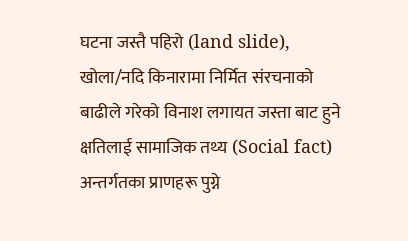घटना जस्तै पहिरो (land slide), खोला/नदि किनारामा निर्मित संरचनाको बाढीले गरेको विनाश लगायत जस्ता बाट हुने क्षतिलाई सामाजिक तथ्य (Social fact) अन्तर्गतका प्राणहरू पुग्ने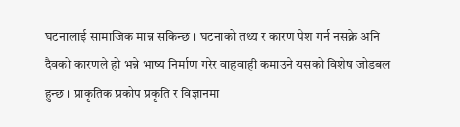घटनालाई सामाजिक मान्न सकिन्छ । घटनाको तथ्य र कारण पेश गर्न नसक्ने अनि दैवको कारणले हो भन्ने भाष्य निर्माण गरेर वाहवाही कमाउने यसको विशेष जोडबल हुन्छ । प्राकृतिक प्रकोप प्रकृति र विज्ञानमा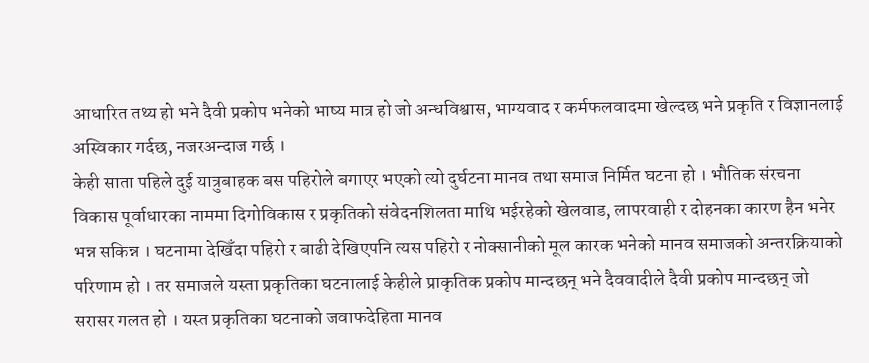आधारित तथ्य हो भने दैवी प्रकोप भनेको भाष्य मात्र हो जो अन्धविश्वास, भाग्यवाद र कर्मफलवादमा खेल्दछ भने प्रकृति र विज्ञानलाई अस्विकार गर्दछ, नजरअन्दाज गर्छ ।
केही साता पहिले दुई यात्रुबाहक बस पहिरोले बगाएर भएको त्यो दुर्घटना मानव तथा समाज निर्मित घटना हो । भौतिक संरचना विकास पूर्वाधारका नाममा दिगोविकास र प्रकृतिको संवेदनशिलता माथि भईरहेको खेलवाड, लापरवाही र दोहनका कारण हैन भनेर भन्न सकिन्न । घटनामा देखिँदा पहिरो र बाढी देखिएपनि त्यस पहिरो र नोक्सानीको मूल कारक भनेको मानव समाजको अन्तरक्रियाको परिणाम हो । तर समाजले यस्ता प्रकृतिका घटनालाई केहीले प्राकृतिक प्रकोप मान्दछन् भने दैववादीले दैवी प्रकोप मान्दछन् जो सरासर गलत हो । यस्त प्रकृतिका घटनाको जवाफदेहिता मानव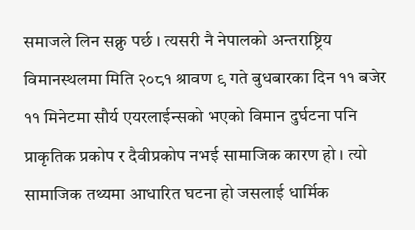समाजले लिन सक्नु पर्छ । त्यसरी नै नेपालको अन्तराष्ट्रिय विमानस्थलमा मिति २०८१ श्रावण ९ गते बुधबारका दिन ११ बजेर ११ मिनेटमा सौर्य एयरलाईन्सको भएको विमान दुर्घटना पनि प्राकृतिक प्रकोप र दैवीप्रकोप नभई सामाजिक कारण हो । त्यो सामाजिक तथ्यमा आधारित घटना हो जसलाई धार्मिक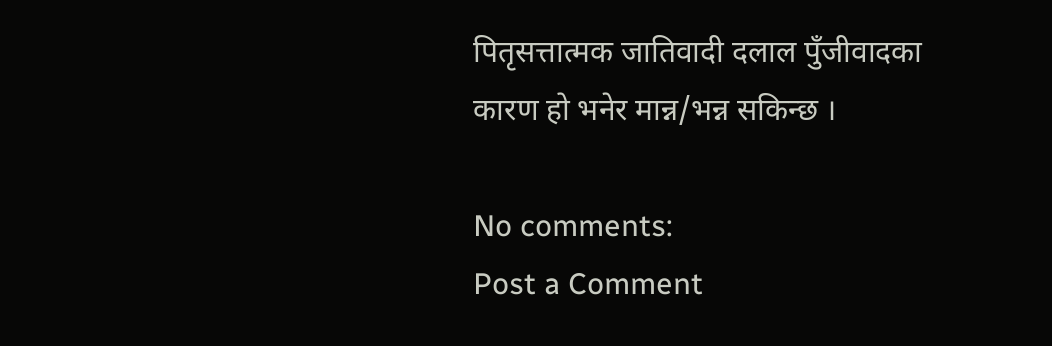पितृसत्तात्मक जातिवादी दलाल पुँजीवादका कारण हो भनेर मान्न/भन्न सकिन्छ ।

No comments:
Post a Comment